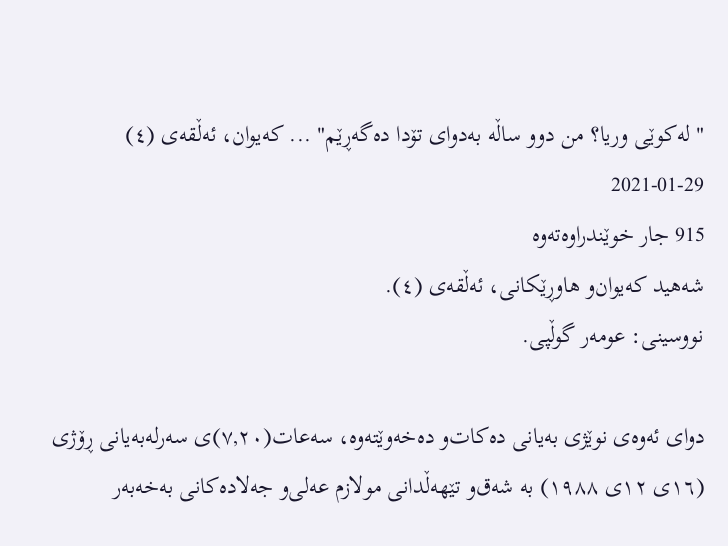" له‌كوێی‌ وریا؟ من دوو ساڵه‌ به‌دوای‌ تۆدا ده‌گه‌ڕێم" ... کەیوان، ئەڵقەى (٤)
2021-01-29
915 جار خوێندراوەتەوە
شه‌هید كه‌یوان‌و هاوڕێكانی‌، ئەڵقەى (٤).
نووسینى: عومەر گوڵپى.

دوای‌ ئه‌وه‌ی‌ نوێژی‌ به‌یانی‌ ده‌كات‌و ده‌خه‌وێته‌وه‌، سه‌عات(٧,٢٠)ى سه‌رله‌به‌یانی‌ ڕۆژی (١٦ى ١٢ى ١٩٨٨) به‌ شه‌ق‌و تێهه‌ڵدانی‌ مولازم عه‌لی‌‌و جه‌لاده‌كانی‌ به‌خه‌به‌ر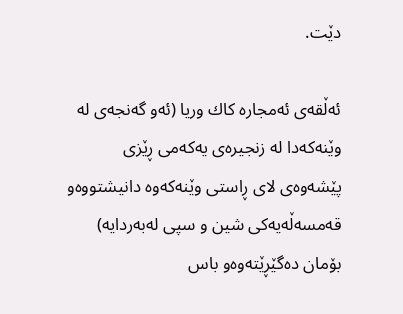دێت.

ئه‌ڵقه‌ی‌ ئه‌مجاره‌ كاك وریا (ئەو گەنجەى لە وێنەکەدا لە زنجیرەى یەکەمى ڕێزى پێشەوەى لاى ڕاستى وێنەکەوە دانیشتووەو قەمسەڵەیەکی شین و سپى لەبەردایە‌) بۆمان ده‌گێڕێته‌وه‌و باس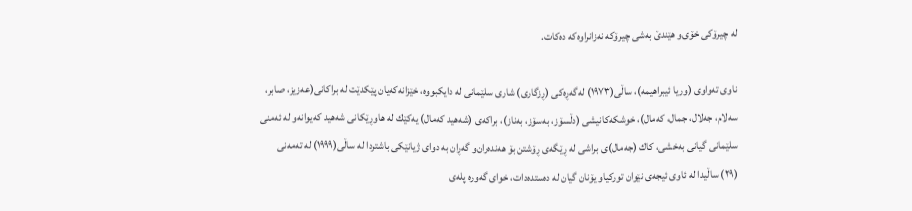له‌ چیرۆكی‌ خۆی‌‌و هێندێ‌ به‌شی‌ چیرۆكه‌ نه‌زانراوه‌كه‌ ده‌كات.

ناوی‌ ته‌واوی‌ (وریا ئیبراهیمه‌)، ساڵی(١٩٧٣) له‌گه‌ڕه‌كی‌ (ڕزگاری) شاری‌ سلێمانی‌ له‌ دایكبووه‌، خێزانه‌كه‌یان پێكدێت له‌ براكانی‌(عه‌زیز، صابر، سه‌لام، جه‌لال، جمال، كه‌مال)، خوشكه‌كانیشی‌ (دڵسۆز، به‌سۆز، به‌ناز)، براكەى (شه‌هید كه‌مال) یه‌كێك له‌ هاوڕێكانی‌ شه‌هید كه‌یوانه‌و له‌ ئه‌منی‌ سلێمانی‌ گیانی‌ به‌خشی‌، كاك (جه‌مال)ی‌ براشی‌ له‌ ڕێگه‌ی‌ ڕۆشتن بۆ هه‌نده‌ران‌و گه‌ڕان به‌ دوای‌ ژیانێكی‌ باشتردا له‌ ساڵی‌(١٩٩٩) له‌ ته‌مه‌نی‌ (٢٩) ساڵیدا له‌ ئاوی‌ ئیجه‌ی‌ نێوان توركیاو یۆنان گیان له‌ ده‌ستده‌دات، خوای‌ گه‌وره‌‌ پله‌ی‌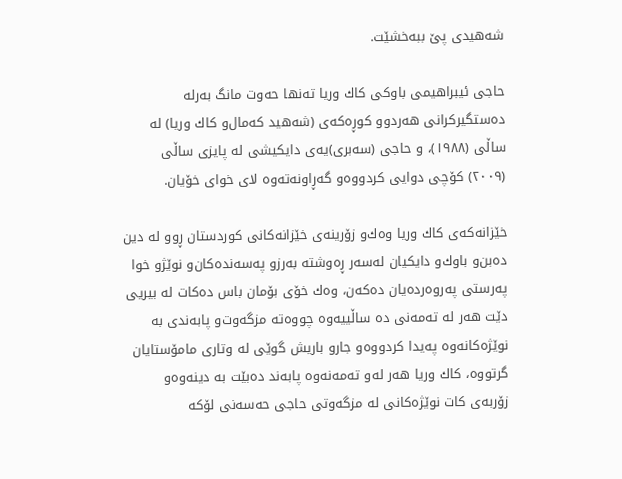شه‌هیدی‌ پێ‌ ببه‌خشێت.

حاجی‌ ئیبراهیمی‌ باوكی‌ كاك وریا ته‌نها حەوت مانگ به‌رله‌ ده‌ستگیركرانی‌ هه‌ردوو كوڕه‌كه‌ی‌ (شه‌هید كه‌مال‌و كاك وریا) له‌ ساڵی (١٩٨٨)، و حاجی‌ (سه‌بری)یه‌ی‌ دایكیشی له‌ پایزی‌ ساڵی‌ (٢٠٠٩) كۆچی‌ دوایی‌ كردووه‌و گه‌ڕاونه‌ته‌وه‌ لای‌ خوای‌ خۆیان.

خێزانه‌كه‌ی‌ كاك وریا وه‌ك‌و زۆرینه‌ی‌ خێزانه‌كانی‌ كوردستان ڕوو له‌ دین ده‌بن‌و باوك‌و دایكیان له‌سه‌ر ڕه‌وشته‌ به‌رزو په‌سه‌نده‌كان‌و نوێژو خوا په‌رستی‌ په‌روه‌رده‌یان ده‌كەن، وه‌ك خۆی‌ بۆمان باس ده‌كات له‌ بیریی‌ دێت هه‌ر له‌ ته‌مه‌نی‌ دە ساڵییه‌وه‌ چووه‌ته‌ مزگه‌وت‌و پابه‌ندی‌ به‌ نوێژه‌كانه‌وه‌ په‌یدا كردووه‌و جارو باریش گوێی‌ له‌ وتاری‌ مامۆستایان گرتووه‌، كاك وریا هه‌ر له‌و ته‌مه‌نه‌وه‌ پابه‌ند ده‌بێت به‌ دینه‌وه‌و زۆربه‌ی‌ كات نوێژه‌كانی‌ له‌ مزگه‌وتی‌ حاجی‌ حه‌سه‌نی‌ لۆكه‌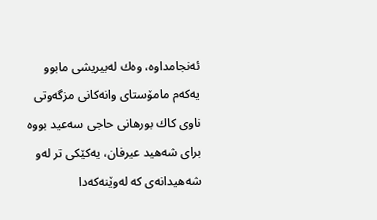ئه‌نجامداوه‌، وه‌ك له‌بیریشی‌ مابوو یه‌كه‌م مامۆستای‌ وانه‌كانی‌ مزگه‌وتی‌ ناوی‌ كاك بورهانی‌ حاجی‌ سه‌عید بووه‌ برای‌ شه‌هید عیرفان، یه‌كێكی‌ تر له‌و شه‌هیدانه‌ی‌ كه‌ له‌وێنه‌كه‌دا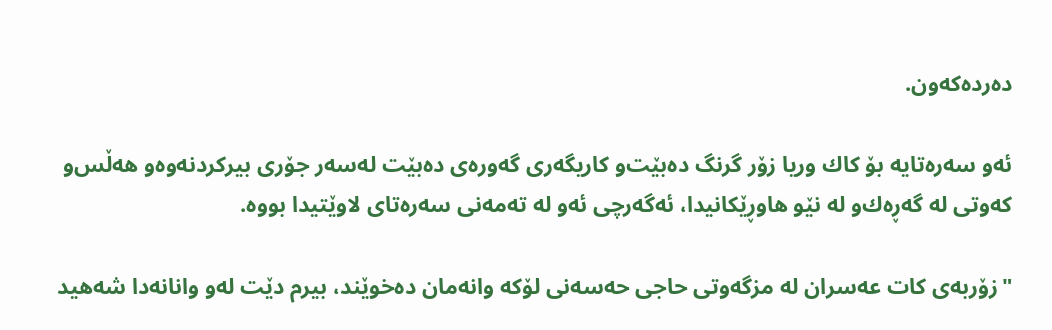ده‌رده‌كه‌ون.

ئه‌و سه‌ره‌تایه‌ بۆ كاك وریا زۆر گرنگ ده‌بێت‌و كاریگه‌ری‌ گه‌وره‌ی‌ ده‌بێت له‌سه‌ر جۆری‌ بیركردنه‌وه‌و هه‌ڵس‌و كه‌وتی‌ له‌ گه‌ڕه‌ك‌و له‌ نێو هاوڕێكانیدا، ئه‌گه‌رچی‌ ئه‌و له‌ ته‌مه‌نی‌ سه‌ره‌تای‌ لاوێتیدا بووه‌.

"زۆربه‌ی‌ كات عه‌سران له‌ مزگه‌وتی‌ حاجی‌ حه‌سه‌نی‌ لۆكه‌ وانه‌مان ده‌خوێند، بیرم دێت له‌و وانانه‌دا شه‌هید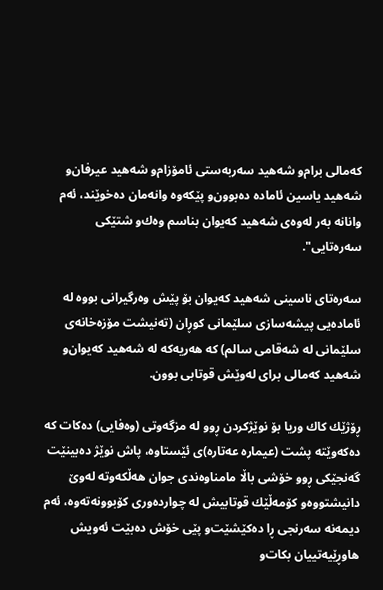كه‌مالی‌ برام‌و شه‌هید سه‌ربه‌ستی‌ ئامۆزام‌و شه‌هید عیرفان‌و شه‌هید یاسین ئاماده‌ ده‌بوون‌و پێكه‌وه‌ وانه‌مان ده‌خوێند، ئه‌م وانانه‌ به‌ر له‌وه‌ی‌ شه‌هید كه‌یوان بناسم وه‌ك‌و شتێكی‌ سه‌ره‌تایی‌".

سه‌ره‌تای‌ ناسینی‌ شه‌هید كه‌یوان بۆ پێش وه‌رگیرانی‌ بووه‌ له‌ ئاماده‌یی‌ پیشه‌سازی‌ سلێمانی‌ كوڕان (ته‌نیشت مۆزه‌خانه‌ی‌ سلێمانی‌ له‌ شه‌قامی‌ سالم) كه‌ هه‌ریه‌كه‌ له‌ شه‌هید كه‌یوان‌و شه‌هید كه‌مالی‌ برای‌ له‌وێش قوتابی‌ بوون.

ڕۆژێك كاك وریا بۆ نوێژكردن ڕوو له‌ مزگه‌وتی‌ (وه‌فایی‌) ده‌كات كه‌ ده‌کەوێته‌ پشت (عیماره‌ عه‌تاره‌)ی‌ ئێستاوه‌، پاش نوێژ ده‌بینێت گه‌نجێكی‌ ڕوو خۆشی‌ باڵا مامناوه‌ندی‌ جوان هه‌ڵكه‌وته‌ له‌وێ‌ دانیشتووه‌و كۆمه‌ڵێك قوتابیش له‌ چوارده‌وری‌ كۆبوونه‌ته‌وه‌، ئه‌م دیمه‌نه‌ سه‌رنجی‌ ڕا ده‌كێشێت‌و پێی‌ خۆش ده‌بێت ئه‌ویش هاوڕێیه‌تییان بكات‌و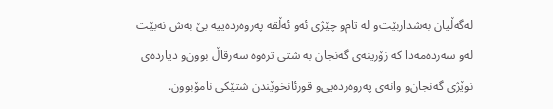له‌گه‌ڵیان به‌شداربێت‌و له‌ تام‌و چێژی‌ ئه‌و ئه‌ڵقه‌ په‌روه‌رده‌ییه‌ بێ‌ به‌ش نه‌بێت له‌و سه‌رده‌مه‌دا كه‌ زۆرینەى گه‌نجان به‌ شتی‌ تره‌وه‌ سه‌رقاڵ بوون‌و دیارده‌ی‌ نوێژی‌ گه‌نجان‌و وانه‌ی‌ په‌روه‌رده‌یی‌‌و قورئانخوێندن شتێكی‌ نامۆبوون.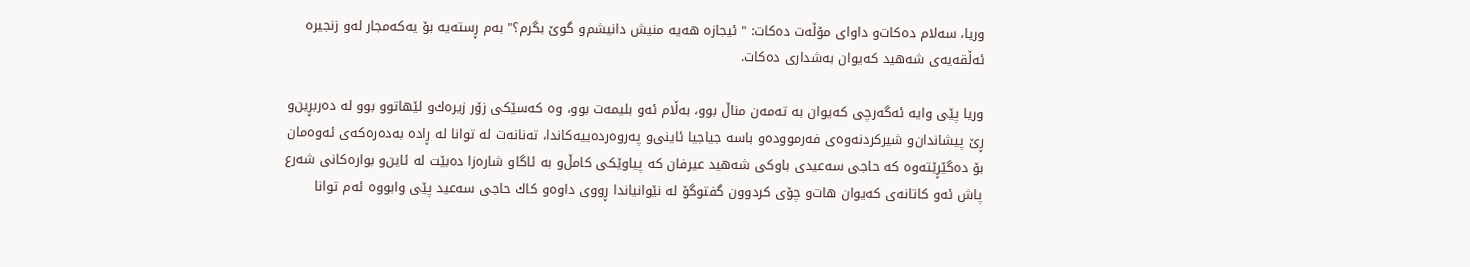وریا، سه‌لام ده‌كات‌و داوای‌ مۆڵه‌ت ده‌كات: " ئیجازه‌ هه‌یه‌ منیش دانیشم‌و گوێ‌ بگرم؟" به‌م ڕسته‌یه‌ بۆ یه‌كه‌مجار له‌و زنجیره‌ ئه‌ڵقه‌یه‌ی‌ شه‌هید كه‌یوان به‌شداری‌ ده‌كات.

وریا پێی‌ وایه‌ ئه‌گه‌رچی‌ كه‌یوان به‌ ته‌مه‌ن‌ مناڵ بوو، به‌ڵام ئه‌و بلیمه‌ت بوو، وه‌ كه‌سێكی‌ زۆر زیره‌ك‌و لێهاتوو بوو له‌ ده‌ربڕین‌و ڕێ‌ پیشاندان‌و شیركردنه‌وه‌ی‌ فه‌رمووده‌و باسه‌ جیاجیا ئاینی‌‌و په‌روه‌رده‌ییه‌كاندا‌، ته‌نانه‌ت له‌ توانا له‌ ڕاده‌ به‌ده‌ره‌كه‌ی‌ ئه‌وه‌مان بۆ ده‌گێڕێته‌وه‌ كه‌ حاجی‌ سه‌عیدی‌ باوكی‌ شه‌هید عیرفان كه‌ پیاوێكی‌ كامڵ‌و به‌ ئاگاو شاره‌زا ده‌بێت له‌ ئاین‌و بواره‌كانی‌ شه‌رع پاش ئەو كاتانه‌ی‌ كه‌یوان هات‌و چۆی‌ كردوون گفتوگۆ له‌ نێوانیاندا ڕووی‌ داوه‌و كاك حاجی‌ سه‌عید پێی‌ وابووه‌ ئه‌م توانا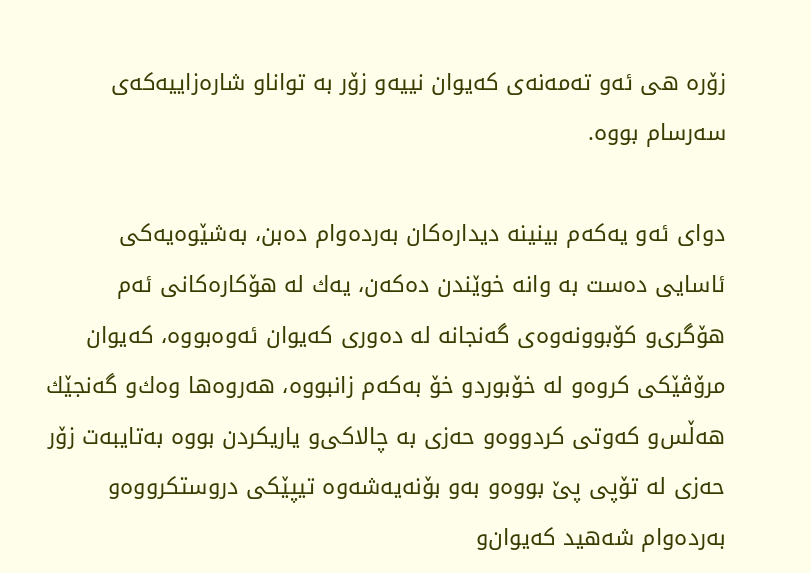زۆره‌ هی‌ ئه‌و ته‌مه‌نه‌ی‌ كه‌یوان نییه‌و زۆر به‌ تواناو شاره‌زاییه‌كه‌ی‌ سه‌رسام بووه‌.

دوای‌ ئه‌و یه‌كه‌م بینینه‌ دیداره‌كان به‌رده‌وام ده‌بن، به‌شێوه‌یه‌كی‌ ئاسایی‌ ده‌ست به‌ وانه‌ خوێندن ده‌كه‌ن، یه‌ك له‌ هۆكاره‌كانی‌ ئه‌م هۆگری‌‌و كۆبوونه‌وه‌ی‌ گه‌نجانه‌ له‌ ده‌وری‌ كه‌یوان ئه‌وه‌بووه‌، كه‌یوان مرۆڤێكی‌ كروه‌و له‌ خۆبوردو خۆ به‌كه‌م زانبووه‌، هه‌روه‌ها وه‌ك‌و گه‌نجێك هه‌ڵس‌و كه‌وتی‌ كردووه‌و حه‌زی‌ به‌ چالاكی‌‌و یاریكردن بووه‌ به‌تایبه‌ت زۆر حه‌زی له‌ تۆپی‌ پێ‌ بووه‌و به‌و بۆنه‌یه‌شه‌وه‌ تیپێكی‌ دروستكرووه‌و به‌رده‌وام شه‌هید كه‌یوان‌و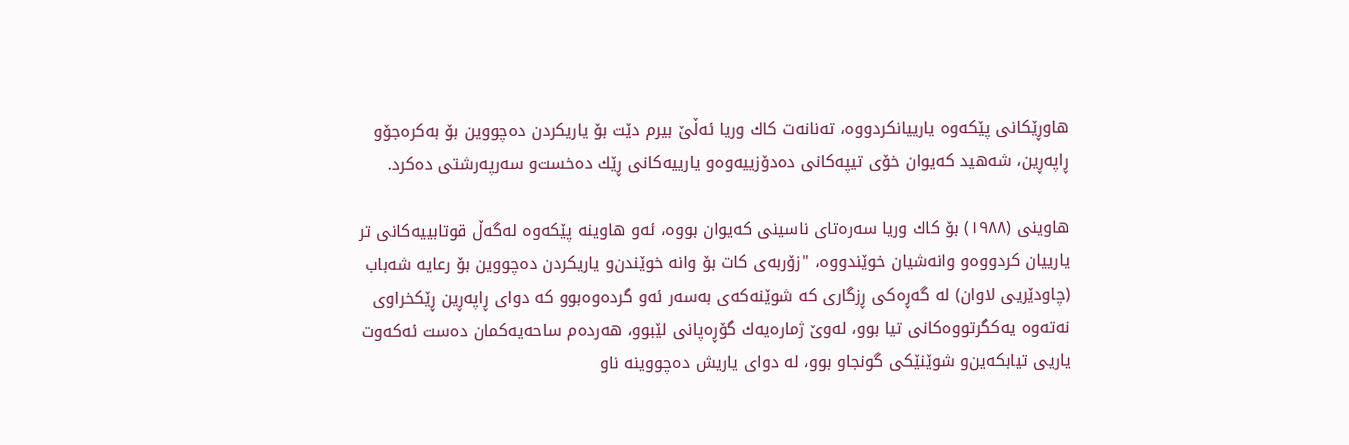هاوڕێكانی‌ پێكه‌وه‌ یارییانكردووه‌، ته‌نانه‌ت كاك وریا ئه‌ڵێ‌ بیرم دێت بۆ یاریكردن ده‌چووین بۆ به‌كره‌جۆو ڕاپه‌ڕین، شه‌هید كه‌یوان خۆی‌ تیپه‌كانی‌ ده‌دۆزییه‌وه‌و یارییه‌كانی‌ ڕێك ده‌خست‌و سه‌رپه‌رشتی‌ ده‌كرد.

هاوینی‌ (١٩٨٨) بۆ كاك وریا سه‌ره‌تای‌ ناسینی‌ كه‌یوان بووه‌، ئه‌و هاوینه‌ پێكه‌وه‌ له‌گه‌ڵ قوتابییه‌كانی‌ تر یارییان كردووه‌و وانه‌شیان خوێندووه‌، "زۆربه‌ی‌ كات بۆ وانه‌ خوێندن‌و یاریكردن ده‌چووین بۆ رعایه‌ شه‌باب (چاودێریی‌ لاوان) له‌ گه‌ڕه‌كی‌ ڕزگاری‌ كه‌ شوێنه‌كه‌ی‌ به‌سه‌ر ئه‌و گرده‌وه‌بوو كه‌ دوای‌ ڕاپه‌ڕین ڕێكخراوی‌ نه‌ته‌وه‌ یه‌كگرتووه‌كانی‌ تیا بوو، له‌وێ‌ ژماره‌یه‌ك گۆڕەپانی‌ لێبوو، هه‌رده‌م ساحه‌یه‌كمان ده‌ست ئه‌كه‌وت یاریی تیابكه‌ین‌و شوێنێكی‌ گونجاو بوو، له‌ دوای‌ یاریش ده‌چووینه‌ ناو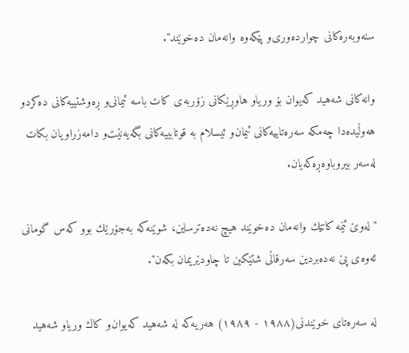سنه‌وبه‌ره‌كانی‌ چوارده‌وری‌‌و پێكه‌وه‌ وانه‌مان ده‌خوێند".

وانه‌كانی‌ شه‌هید كه‌یوان بۆ وریاو هاوڕێكانی‌ زۆربه‌ی‌ كات باسه‌ ئیمانی‌‌و ڕه‌وشتییه‌كانی‌ ده‌كردو هه‌وڵیده‌دا چه‌مكه‌ سه‌ره‌تاییه‌كانی‌ ئیمان‌و ئیسلام به‌ قوتابییه‌كانی‌ بگه‌یه‌نێت‌و دامه‌زراویان بكات له‌سه‌ر بیروباوه‌ڕه‌كه‌یان.

" له‌وێ‌ ئێمه‌ كاتێك وانه‌مان ده‌خوێند هیچ نه‌ده‌ترساین، شوێنه‌كه‌ به‌جۆرێك بوو كه‌س گومانی‌ ئه‌وه‌ی‌ پێ‌ نه‌ده‌بردین سه‌رقاڵی‌ شتێكین تا چاودێریمان بكەن".

له‌ سه‌ره‌تای‌ خوێندنی‌(١٩٨٨ - ١٩٨٩) هه‌ریه‌كه‌ له‌ شه‌هید كه‌یوان‌و كاك وریاو شه‌هید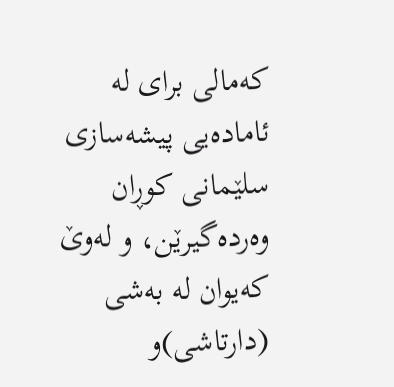كه‌مالی‌ برای‌ له‌ ئاماده‌یی‌ پیشه‌سازی‌ سلێمانی‌ كوڕان وه‌رده‌گیرێن‌، و له‌وێ‌ كه‌یوان له‌ به‌شی‌ (دارتاشی‌)و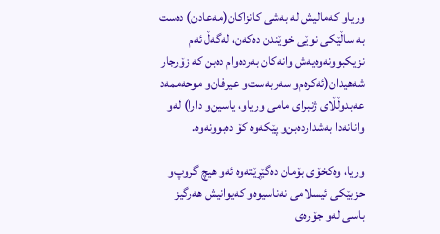وریا‌و كه‌مالیش له‌ به‌شی‌ كانزاكان(مه‌عادن) ده‌ست به‌ ساڵێكی‌ نوێی‌ خوێندن ده‌كه‌ن، له‌گه‌ڵ ئه‌م نزیكبوونه‌وه‌یه‌ش وانه‌كان به‌رده‌وام ده‌بن كه‌ زۆرجار شه‌هیدان(ئه‌كره‌م‌و سه‌ربه‌ست‌و عیرفان‌و موحه‌ممه‌د عه‌بدوڵڵای‌ ژنبرای‌ مامی‌ وریاو، یاسین‌و دارا) له‌و وانانه‌دا به‌شدارده‌بن‌و پێكه‌وه‌ كۆ ده‌بوونه‌وه‌.

وریا، وه‌كخۆی‌‌ بۆمان ده‌گێڕێته‌وه‌ ئه‌و هیچ گروپ‌و حزبێكی‌ ئیسلامی‌ نه‌ناسیوه‌‌و كه‌یوانیش هه‌رگیز باسی‌ له‌و جۆره‌ی‌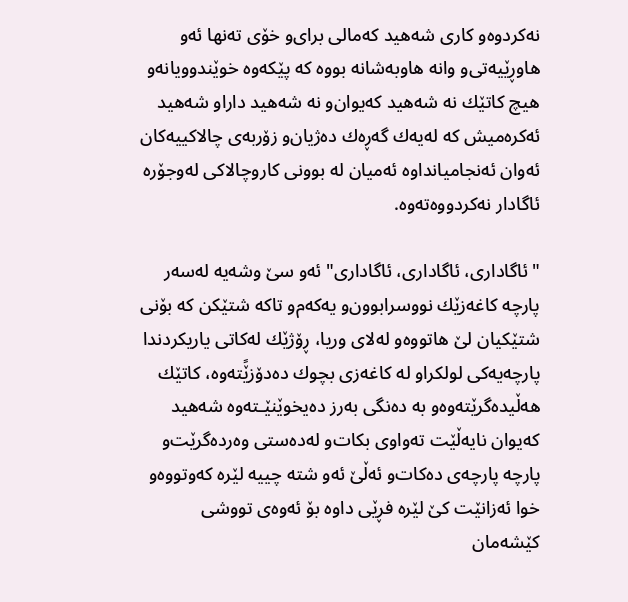نه‌كردوه‌و كاری‌ شه‌هید كه‌مالی‌ برای‌‌و خۆی‌ ته‌نها ئه‌و هاوڕێیه‌تی‌‌و وانه‌ هاوبه‌شانه‌ بووه‌ كه‌ پێكه‌وه‌ خوێندوویانه‌‌و هیچ كاتێك نه‌ شه‌هید كه‌یوان‌و نه‌ شه‌هید داراو شه‌هید ئه‌كره‌میش كه‌ له‌یه‌ك گه‌ڕه‌ك ده‌ژیان‌و زۆربه‌ی‌ چالاكییه‌كان ئه‌وان ئه‌نجامیانداوه‌ ئه‌میان له‌ بوونی‌ كاروچالاكی‌ له‌وجۆره‌ ئاگادار نه‌كردووه‌ته‌وه‌.

"ئاگاداری‌، ئاگاداری‌، ئاگاداری‌" ئه‌و سێ‌ وشه‌یه‌ له‌سه‌ر پارچه‌ كاغه‌زێك نووسرابوون‌و یه‌كه‌م‌و تاكه‌ شتێكن كه‌ بۆنی‌ شتێكیان لێ‌ هاتووه‌و له‌لای‌ وریا، ڕۆژێك له‌كاتی‌ یاریكردندا پارچه‌یه‌كی‌ لولكراو له‌ كاغه‌زی‌ بچوك ده‌دۆزێًته‌وه‌، كاتێك هه‌ڵیده‌گرێته‌وه‌و به‌ ده‌نگی‌ به‌رز ده‌یخوێنێـته‌وه‌ شه‌هید كه‌یوان نایه‌ڵێت ته‌واوی‌ بكات‌و له‌ده‌ستی‌ وه‌رده‌گرێت‌و پارچه‌ پارچه‌ی‌ ده‌كات‌و ئه‌ڵێ‌ ئه‌و شته‌ چییه‌ لێره‌ كه‌وتووه‌‌و خوا ئه‌زانێت كێ‌ لێره‌ فڕێی‌ داوه‌ بۆ ئه‌وه‌ی‌ تووشی‌ كێشه‌مان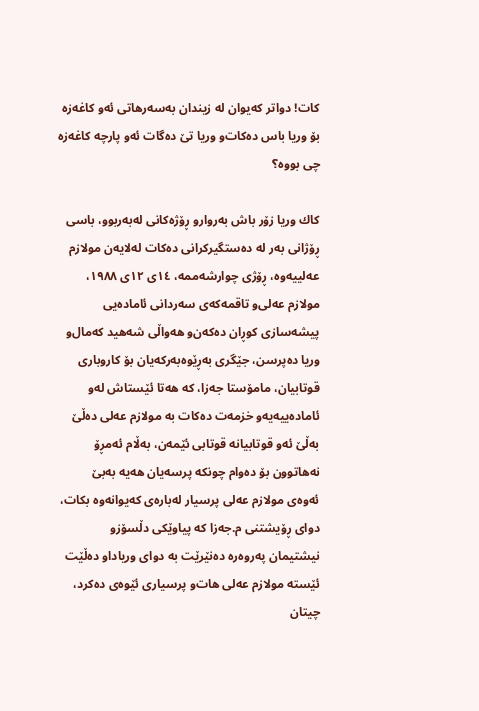كات! دواتر كه‌یوان له‌ زیندان به‌سه‌رهاتی‌ ئه‌و كاغه‌زه‌ بۆ وریا باس ده‌كات‌و وریا تێ‌ ده‌گات ئه‌و پارچه‌ كاغه‌زه‌ چی‌ بووه‌؟

كاك وریا زۆر باش به‌روارو ڕۆژه‌كانی‌ له‌به‌ربوو، باسی‌ ڕۆژانی‌ به‌ر له‌ ده‌ستگیركرانی‌ ده‌كات له‌لایه‌ن مولازم عه‌لییه‌وه‌، ڕۆژی‌ چوارشه‌ممه، ١٤ى ١٢ى ١٩٨٨،‌ مولازم عه‌لی‌‌و تاقمه‌كه‌ی‌ سه‌ردانی‌ ئاماده‌یی‌ پیشه‌سازی‌ كوڕان ده‌كه‌ن‌و هه‌واڵی‌ شه‌هید كه‌مال‌و وریا ده‌پرسن، جێگری‌ به‌ڕێوه‌به‌ركه‌یان بۆ كاروباری‌ قوتابیان، مامۆستا جه‌زا، كه‌ هه‌تا ئێستاش له‌و ئاماده‌ییه‌یه‌و خزمه‌ت ده‌كات به‌ مولازم عه‌لی‌ ده‌ڵێ‌ به‌ڵێ‌ ئه‌و قوتابیانه‌ قوتابی‌ ئێمه‌ن، به‌ڵام ئه‌مڕۆ نه‌هاتوون بۆ ده‌وام چونكه‌ پرسه‌یان هه‌یه‌ به‌بێ‌ ئه‌وه‌ی‌ مولازم عه‌لی‌ پرسیار له‌باره‌ی‌ كه‌یوانه‌وه‌ بكات، دوای‌ ڕۆیشتنی‌ م.جه‌زا كه‌ پیاوێكی‌ دڵسۆزو نیشتیمان په‌روه‌ره‌ ده‌نێرێت به‌ دوای‌ وریاداو ده‌ڵێت ئێسته‌ مولازم عه‌لی‌ هات‌و پرسیاری‌ ئێوه‌ی‌ ده‌كرد، چیتان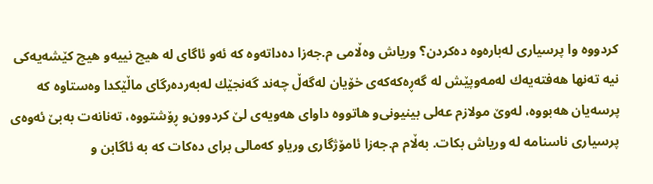كردووه‌ وا پرسیاری‌ له‌باره‌وه‌ ده‌كردن؟ وریاش وه‌ڵامی‌ م.جه‌زا ده‌داته‌وه‌ كه‌ ئه‌و ئاگای‌ له‌ هیچ نییه‌و هیچ كێشه‌یه‌كی‌ نیه‌ ته‌نها هه‌فته‌یه‌ك له‌مه‌وپێش له‌ گه‌ڕه‌كه‌كه‌ی‌ خۆیان له‌گه‌ڵ چه‌ند گه‌نجێك له‌به‌رده‌رگای‌ ماڵێكدا وه‌ستاوه‌ كه‌ پرسه‌یان هه‌بووه‌، له‌وێ‌ مولازم عه‌لی‌ بینیونی‌‌و هاتووه‌ داوای‌ هه‌ویه‌ی‌ لێ‌ كردوون‌و ڕۆشتووه‌، ته‌نانه‌ت به‌بێ‌ ئه‌وه‌ی‌ پرسیاری‌ ناسنامه‌ له‌ وریاش بكات. به‌ڵام م.جه‌زا ئامۆژگاری‌ وریاو كه‌مالی‌ برای‌ ده‌كات كه‌ به‌ ئاگابن ‌و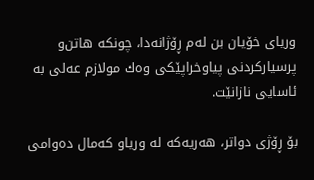وریای‌ خۆیان بن له‌م ڕۆژانه‌دا، چونكه‌ هاتن‌و پرسیاركردنی‌ پیاوخراپێكی‌ وه‌ك‌ مولازم عه‌لی‌ به‌ ئاسایی‌ نازانێت.

بۆ ڕۆژی‌ دواتر، هه‌ریه‌كه‌ له‌ وریاو كه‌مال ده‌وامی‌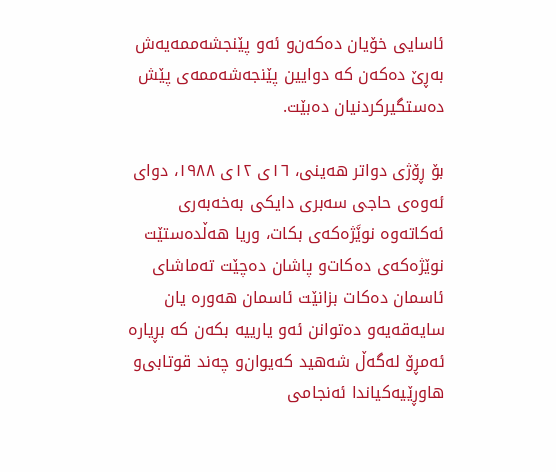ئاسایی‌ خۆیان ده‌كه‌ن‌و ئه‌و پێنجشه‌ممه‌یه‌ش به‌ڕێ‌ ده‌كه‌ن كه‌ دوایین پێنجه‌شه‌ممه‌ی‌ پێش ده‌ستگیركردنیان ده‌بێت.

بۆ ڕۆژی‌ دواتر هه‌ینی‌، ١٦ى ١٢ى ١٩٨٨، دوای‌ ئه‌وه‌ی‌ حاجی‌ سه‌بری‌ دایكی‌ به‌خه‌بەر‌ی‌ ئه‌كاته‌وه‌ نوێَژه‌كه‌ی‌ بكات، وریا هه‌ڵده‌ستێت نوێژه‌كه‌ی‌ ده‌كات‌و پاشان ده‌چێت ته‌ماشای‌ ئاسمان ده‌كات بزانێت ئاسمان هه‌وره‌ یان سایه‌قه‌یه‌و ده‌توانن ئه‌و یارییه‌ بكه‌ن كه‌ بڕیاره‌ ئه‌مڕۆ له‌گه‌ڵ شه‌هید كه‌یوان‌و چه‌ند قوتابی‌‌و هاوڕێیه‌كیاندا ئه‌نجامی‌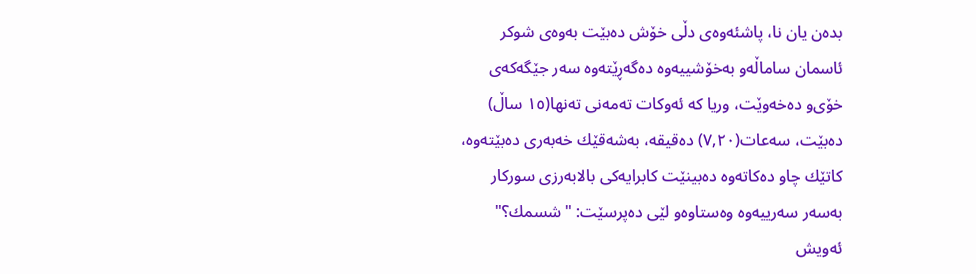بده‌ن یان نا، پاشئه‌وه‌ی‌ دڵی‌ خۆش ده‌بێت به‌وه‌ی‌ شوكر ئاسمان ساماڵه‌و به‌خۆشییه‌وه‌ ده‌گه‌ڕێته‌وه‌ سه‌ر جێگه‌كه‌ی‌ خۆی‌‌و ده‌خه‌وێت، وریا كه‌ ئه‌وكات ته‌مه‌نی‌ ته‌نها(١٥ ساڵ) ده‌بێت، سه‌عات(٧,٢٠) دەقیقە، به‌شه‌قێك خه‌به‌ری‌ ده‌بێته‌وه‌، كاتێك چاو ده‌كاته‌وه‌ ده‌بینێت كابرایه‌كی‌ بالابه‌رزی‌ سوركار به‌سه‌ر سه‌رییه‌وه‌ وه‌ستاوه‌و لێی‌ ده‌پرسێت: "شسمك؟" ئه‌ویش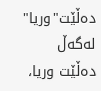ده‌ڵێت"وریا" له‌گه‌ڵ ده‌ڵێت وریا،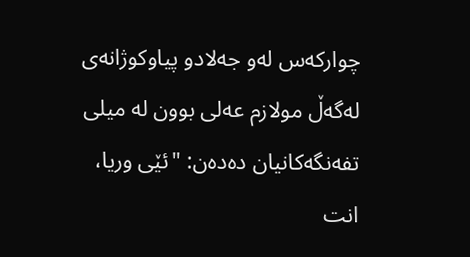چواركه‌س له‌و جه‌لادو پیاوكوژانه‌ی‌ له‌گه‌ڵ مولازم عه‌لی‌ بوون له‌ میلی‌ تفه‌نگه‌كانیان ده‌ده‌ن: "ئێى‌ وریا، انت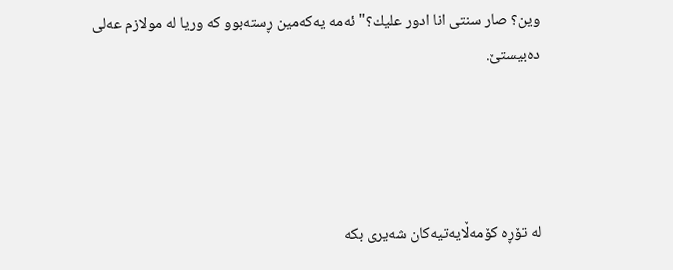وین؟ صار سنتی انا ادور علیك؟" ئه‌مه‌ یه‌كه‌مین ڕسته‌بوو كه‌ وریا له‌ مولازم عه‌لی‌ ده‌بیستێ‌.




لە تۆڕە کۆمەڵایەتیەکان شەیری بکە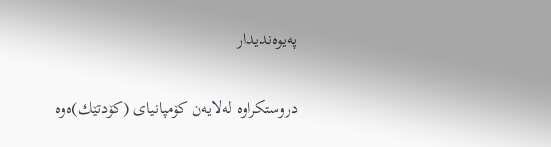پەیوەندیدار

دروستکراوە لەلایەن کۆمپانیای (کۆدتێك)ەوە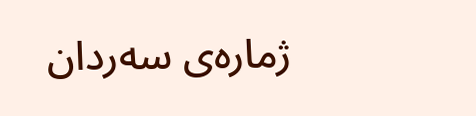ژمارەی سەردان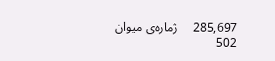285,697     ژمارەی میوان 502